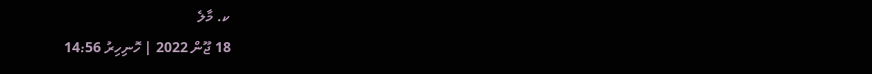ކ. މާލެ
18 ޖޫން 2022 | ހޮނިހިރު 14:56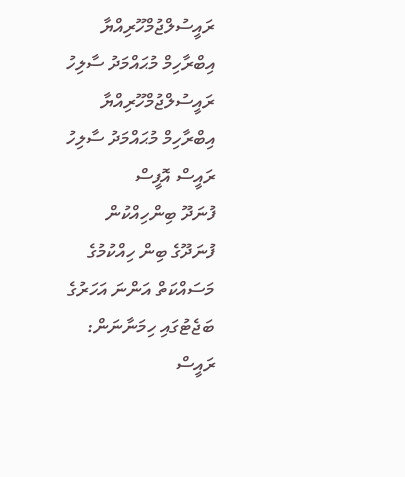ރައީސުލްޖުމްހޫރިއްޔާ އިބްރާހިމް މުޙައްމަދު ސާލިހު
ރައީސުލްޖުމްހޫރިއްޔާ އިބްރާހިމް މުޙައްމަދު ސާލިހު
ރައީސް އޮފީސް
ފުނަދޫ ބިންހިއްކުން
ފުނަދޫގެ ބިން ހިއްކުމުގެ މަސައްކަތް އަންނަ އަހަރުގެ ބަޖެޓުގައި ހިމަނާނަން: ރައީސް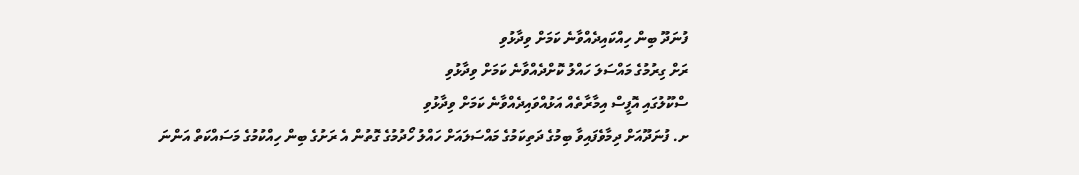ފުނަދޫ ބިން ހިއްކައިދެއްވާނެ ކަމަށް ވިދާޅުވި
ރަށް ގިރުމުގެ މައްސަލަ ހައްލު ކޮށްދެއްވާނެ ކަމަށް ވިދާޅުވި
ސްކޫލުގައި އޮފީސް އިމާރާތެއް އަޅުއްވައިދެއްވާނެ ކަމަށް ވިދާޅުވި
ށ. ފުނަދޫއަށް ދިމާވެފައިވާ ބިމުގެ ދަތިކަމުގެ މައްސަލައަށް ހައްލު ހޯދުމުގެ ގޮތުން އެ ރަށުގެ ބިން ހިއްކުމުގެ މަސައްކަތް އަންނަ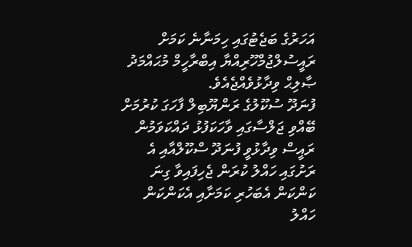އަހަރުގެ ބަޖެޓުގައި ހިމަނާނެ ކަމަށް ރައީސުލްޖުމްހޫރިއްޔާ އިބްރާހީމް މުޙައްމަދު ޞާލިޙް ވިދާޅުވެއްޖެއެވެ.
ފުނަދޫ ސުކޫލުގެ ރަންޔޫބިލް ފާހަގަ ކުރުމަށް ބޭއްވި ޖަލްސާގައި ވާހަކަފުޅު ދައްކަވަމުން ރައީސް ވިދާޅުވީ ފުނަދޫ ސްކޫލްއާއި އެ ރަށުގައި ހައްލު ކުރަން ޖެހިފައިވާ ގިނަ ކަންކަން އެބަހުރި ކަމަށާއި އެކަންކަން ހައްލު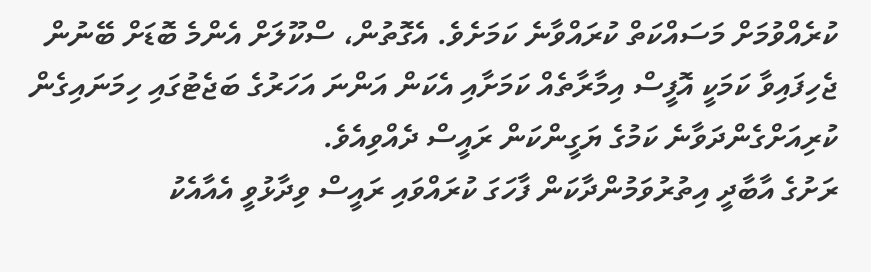ކުރެއްވުމަށް މަސައްކަތް ކުރައްވާނެ ކަމަށެވެ. އެގޮތުން، ސްކޫލަށް އެންމެ ބޮޑަށް ބޭނުން ޖެހިފައިވާ ކަމަކީ އޮފީސް އިމާރާތެއް ކަމަށާއި އެކަން އަންނަ އަހަރުގެ ބަޖެޓުގައި ހިމަނައިގެން ކުރިއަށްގެންދަވާނެ ކަމުގެ ޔަގީންކަން ރައީސް ދެއްވިއެވެ.
ރަށުގެ އާބާދީ އިތުރުވަމުންދާކަން ފާހަގަ ކުރައްވައި ރައީސް ވިދާޅުވީ އެއާއެކު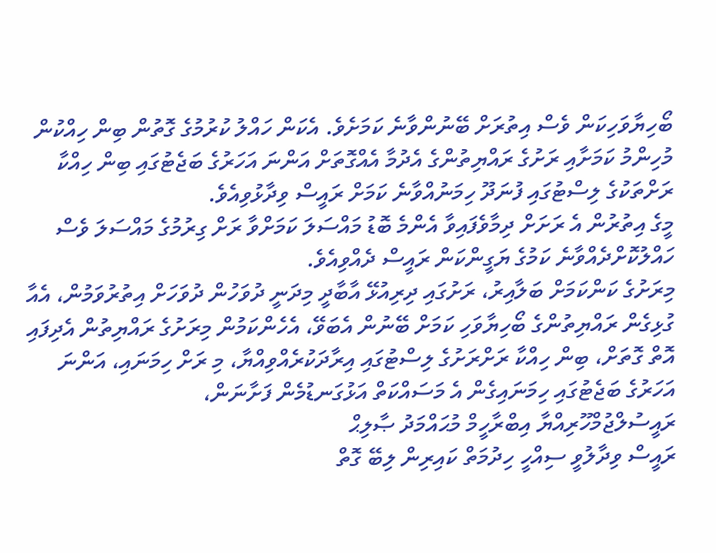ބޯހިޔާވަހިކަން ވެސް އިތުރަށް ބޭނުންވާނެ ކަމަށެވެ. އެކަން ހައްލު ކުރުމުގެ ގޮތުން ބިން ހިއްކުން މުހިންމު ކަމަށާއި ރަށުގެ ރައްޔިތުންގެ އެދުމާ އެއްގޮތަށް އަންނަ އަހަރުގެ ބަޖެޓުގައި ބިން ހިއްކާ ރަށްތަކުގެ ލިސްޓުގައި ފުނަދޫ ހިމަނުއްވާނެ ކަމަށް ރައީސް ވިދާޅުވިއެވެ.
މީގެ އިތުރުން އެ ރަށަށް ދިމާވެފައިވާ އެންމެ ބޮޑު މައްސަލަ ކަމަށްވާ ރަށް ގިރުމުގެ މައްސަލަ ވެސް ހައްލުކޮށްދެއްވާނެ ކަމުގެ ޔަގީންކަން ރައީސް ދެއްވިއެވެ.
މިރަށުގެ ކަންކަމަށް ބަލާއިރު، ރަށުގައި ދިރިއުޅޭ އާބާދީ މިދަނީ ދުވަހުން ދުވަހަށް އިތުރުވަމުން، އެއާ ގުޅިގެން ރައްޔިތުންގެ ބޯހިޔާވަހި ކަމަށް ބޭނުން އެބަވޭ، އެހެންކަމުން މިރަށުގެ ރައްޔިތުން އެދިފައި އޮތް ގޮތަށް، ބިން ހިއްކާ ރަށްރަށުގެ ލިސްޓުގައި އިރާދަކުރެއްވިއްޔާ، މި ރަށް ހިމަނައި، އަންނަ އަހަރުގެ ބަޖެޓުގައި ހިމަނައިގެން އެ މަސައްކަތް އަޅުގަނޑުމެން ފަށާނަން،
ރައީސުލްޖުމްހޫރިއްޔާ އިބްރާހީމް މުޙައްމަދު ޞާލިޙް
ރައީސް ވިދާލުވީ ސިއްހީ ހިދުމަތް ކައިރިން ލިބޭ ގޮތް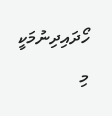ހޯދައިދިނުމަކީ މި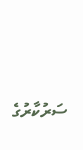ސަރުކާރުގެ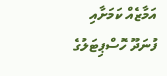އަމާޒެއް ކަމަށާއި ފުނަދޫ ހޮސްޕިޓަލުގެ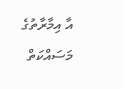އާ އިމާރާތުގެ މަސައްކަތް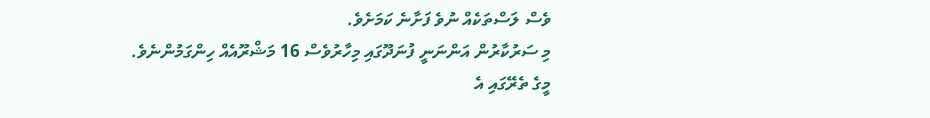ވެސް ލަސްތަކެއް ނުވެ ފަށާނެ ކަމަށެވެ.
މި ސަރުކާރުން އަންނަނީ ފުނަދޫގައި މިހާރުވެސް 16 މަޝްރޫއެއް ހިންގަމުންނެވެ. މީގެ ތެރޭގައި އެ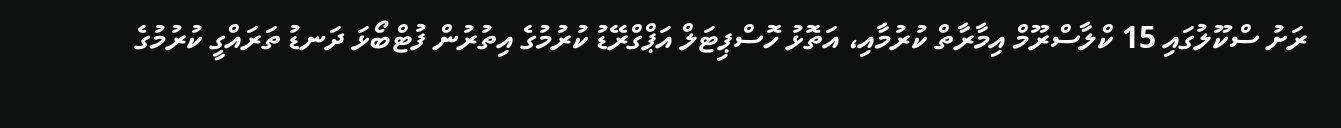ރަށު ސްކޫލުގައި 15 ކްލާސްރޫމް އިމާރާތް ކުރުމާއި، އަތޮޅު ހޮސްޕިޓަލް އަޕްގްރޭޑު ކުރުމުގެ އިތުރުން ފުޓްބޯޅަ ދަނޑު ތަރައްގީ ކުރުމުގެ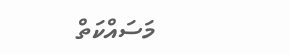މަސައްކަތް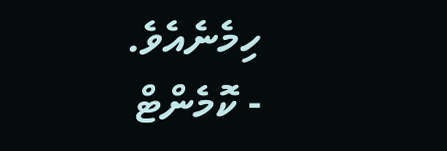ހިމެނެއެވެ.
- ކޮމެންޓް